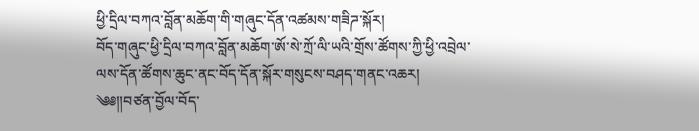ཕྱི་དྲིལ་བཀའ་བློན་མཆོག་གི་གཞུང་དོན་འཚམས་གཟིཌ་སྐོར།
བོད་གཞུང་ཕྱི་དྲིལ་བཀའ་བློན་མཆོག་ཨོ་སེ་ཀྲོ་ལི་ཡའི་གྲོས་ཚོགས་ཀྱི་ཕྱི་འབྲེལ་ལས་དོན་ཚོགས་ཆུང་ནང་བོད་དོན་སྐོར་གསུངས་བཤད་གནང་འཆར།
༄༅༎བཙན་བྱོལ་བོད་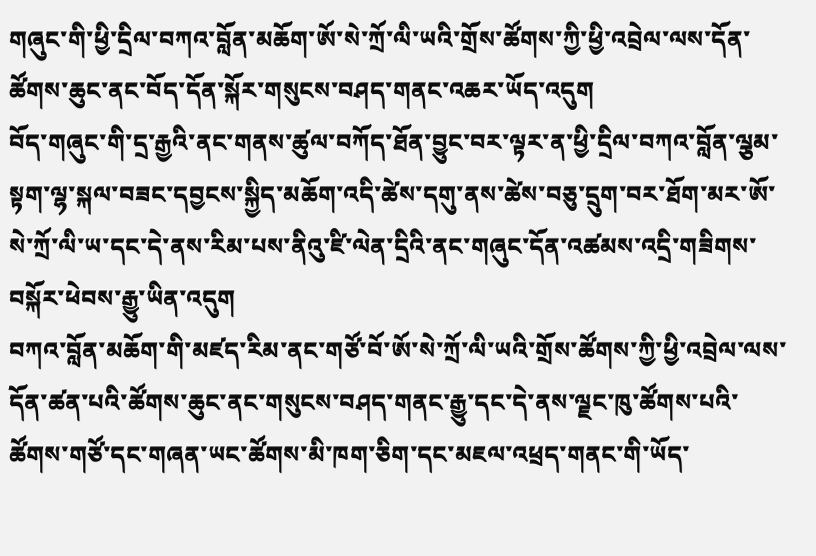གཞུང་གི་ཕྱི་དྲིལ་བཀའ་བློན་མཆོག་ཨོ་སེ་ཀྲོ་ལི་ཡའི་གྲོས་ཚོགས་ཀྱི་ཕྱི་འབྲེལ་ལས་དོན་ཚོགས་ཆུང་ནང་བོད་དོན་སྐོར་གསུངས་བཤད་གནང་འཆར་ཡོད་འདུག
བོད་གཞུང་གི་དྲ་རྒྱའི་ནང་གནས་ཚུལ་བཀོད་ཐོན་བྱུང་བར་ལྟར་ན་ཕྱི་དྲིལ་བཀའ་བློན་ལྕམ་སྟག་ལྷ་སྐལ་བཟང་དབྱངས་སྐྱིད་མཆོག་འདི་ཚེས་དགུ་ནས་ཚེས་བཅུ་དྲུག་བར་ཐོག་མར་ཨོ་སེ་ཀྲོ་ལི་ཡ་དང་དེ་ནས་རིམ་པས་ནིའུ་ཛི་ལེན་དྲིའི་ནང་གཞུང་དོན་འཚམས་འདྲི་གཟིགས་བསྐོར་ཕེབས་རྒྱུ་ཡིན་འདུག
བཀའ་བློན་མཆོག་གི་མཛད་རིམ་ནང་གཙོ་བོ་ཨོ་སེ་ཀྲོ་ལི་ཡའི་གྲོས་ཚོགས་ཀྱི་ཕྱི་འབྲེལ་ལས་དོན་ཚན་པའི་ཚོགས་ཆུང་ནང་གསུངས་བཤད་གནང་རྒྱུ་དང་དེ་ནས་ལྗང་ཁུ་ཚོགས་པའི་ཚོགས་གཙོ་དང་གཞན་ཡང་ཚོགས་མི་ཁག་ཅིག་དང་མཇལ་འཕྲད་གནང་གི་ཡོད་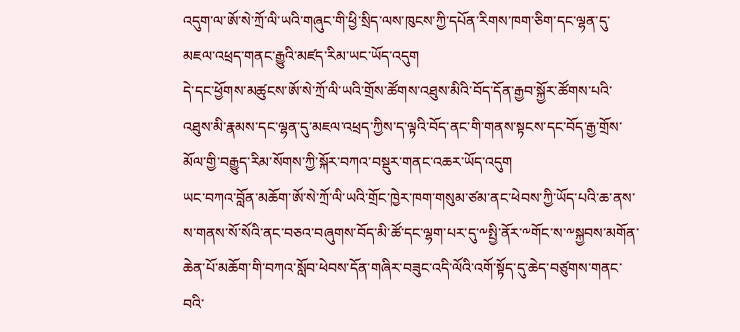འདུག་ལ་ཨོ་སེ་ཀྲོ་ལི་ཡའི་གཞུང་གི་ཕྱི་སྲིད་ལས་ཁུངས་ཀྱི་དཔོན་རིགས་ཁག་ཅིག་དང་ལྷན་དུ་མཇལ་འཕྲད་གནང་རྒྱུའི་མཛད་རིམ་ཡང་ཡོད་འདུག
དེ་དང་ཕྱོགས་མཚུངས་ཨོ་སེ་ཀྲོ་ལི་ཡའི་གྲོས་ཚོགས་འཐུས་མིའི་བོད་དོན་རྒྱབ་སྐྱོར་ཚོགས་པའི་འཐུས་མི་རྣམས་དང་ལྷན་དུ་མཇལ་འཕྲད་ཀྱིས་ད་ལྟའི་བོད་ནང་གི་གནས་སྟངས་དང་བོད་རྒྱ་གྲོས་མོལ་གྱི་བརྒྱུད་རིམ་སོགས་ཀྱི་སྐོར་བཀའ་བསྡུར་གནང་འཆར་ཡོད་འདུག
ཡང་བཀའ་བློན་མཆོག་ཨོ་སེ་ཀྲོ་ལི་ཡའི་གྲོང་ཁྱེར་ཁག་གསུམ་ཙམ་ནང་ཕེབས་ཀྱི་ཡོད་པའི་ཆ་ནས་ས་གནས་སོ་སོའི་ནང་བཅའ་བཞུགས་བོད་མི་ཚོ་དང་ལྷག་པར་དུ་༸སྤྱི་ནོར་༸གོང་ས་༸སྐྱབས་མགོན་ཆེན་པོ་མཆོག་གི་བཀའ་སློབ་ཕེབས་དོན་གཞིར་བཟུང་འདི་ལོའི་འགོ་སྟོད་དུ་ཆེད་བཙུགས་གནང་བའི་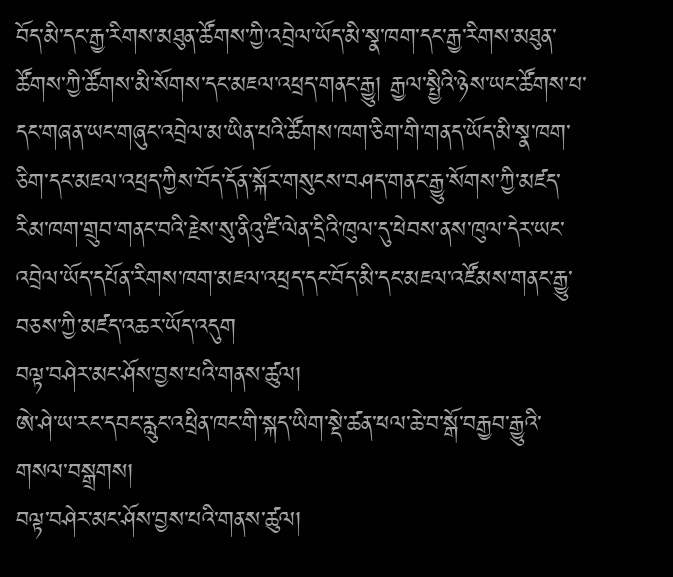བོད་མི་དང་རྒྱ་རིགས་མཐུན་ཚོགས་ཀྱི་འབྲེལ་ཡོད་མི་སྣ་ཁག་དང་རྒྱ་རིགས་མཐུན་ཚོགས་ཀྱི་ཚོགས་མི་སོགས་དང་མཇལ་འཕྲད་གནང་རྒྱུ། རྒྱལ་སྤྱིའི་ཉེས་ཡང་ཚོགས་པ་དང་གཞན་ཡང་གཞུང་འབྲེལ་མ་ཡིན་པའི་ཚོགས་ཁག་ཅིག་གི་གནད་ཡོད་མི་སྣ་ཁག་ཅིག་དང་མཇལ་འཕྲད་ཀྱིས་བོད་དོན་སྐོར་གསུངས་བཤད་གནང་རྒྱུ་སོགས་ཀྱི་མཛད་རིམ་ཁག་གྲུབ་གནང་བའི་རྗེས་སུ་ནིའུ་ཛི་ལེན་དྲིའི་ཁུལ་དུ་ཕེབས་ནས་ཁུལ་དེར་ཡང་འབྲེལ་ཡོད་དཔོན་རིགས་ཁག་མཇལ་འཕྲད་དང་བོད་མི་དང་མཇལ་འཛོམས་གནང་རྒྱུ་བཅས་ཀྱི་མཛད་འཆར་ཡོད་འདུག
བལྟ་བཤེར་མང་ཤོས་བྱས་པའི་གནས་ཚུལ།
ཨེ་ཤེ་ཡ་རང་དབང་རླུང་འཕྲིན་ཁང་གི་སྐད་ཡིག་སྡེ་ཚན་ཕལ་ཆེ་བ་སྒོ་བརྒྱབ་རྒྱུའི་གསལ་བསྒྲགས།
བལྟ་བཤེར་མང་ཤོས་བྱས་པའི་གནས་ཚུལ།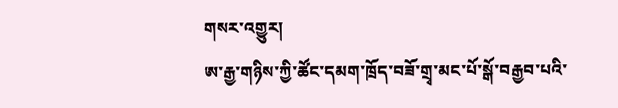གསར་འགྱུར།
ཨ་རྒྱ་གཉིས་ཀྱི་ཚོང་དམག་ཁྲོད་བཟོ་གྲྭ་མང་པོ་སྒོ་བརྒྱབ་པའི་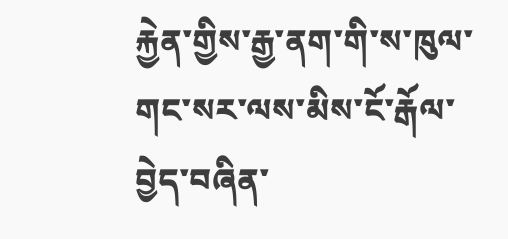རྐྱེན་གྱིས་རྒྱ་ནག་གི་ས་ཁུལ་གང་སར་ལས་མིས་ངོ་རྒོལ་བྱེད་བཞིན་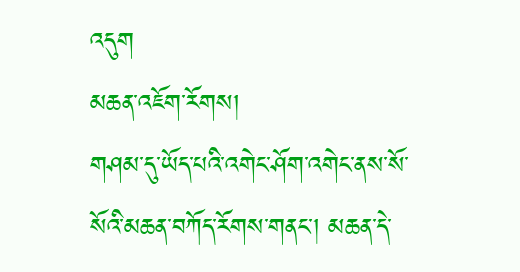འདུག
མཆན་འཇོག་རོགས།
གཤམ་དུ་ཡོད་པའི་འགེང་ཤོག་འགེང་ནས་སོ་སོའི་མཆན་བཀོད་རོགས་གནང་། མཆན་དེ་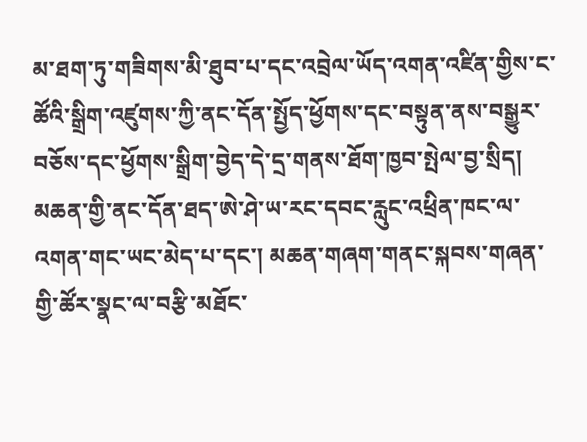མ་ཐག་ཏུ་གཟིགས་མི་ཐུབ་པ་དང་འབྲེལ་ཡོད་འགན་འཛིན་གྱིས་ང་ཚོའི་སྒྲིག་འཛུགས་ཀྱི་ནང་དོན་སྤྱོད་ཕྱོགས་དང་བསྟུན་ནས་བསྒྱུར་བཅོས་དང་ཕྱོགས་སྒྲིག་བྱེད་དེ་དྲ་གནས་ཐོག་ཁྱབ་སྤེལ་བྱ་སྲིད། མཆན་གྱི་ནང་དོན་ཐད་ཨེ་ཤེ་ཡ་རང་དབང་རླུང་འཕྲིན་ཁང་ལ་འགན་གང་ཡང་མེད་པ་དང་། མཆན་གཞག་གནང་སྐབས་གཞན་གྱི་ཚོར་སྣང་ལ་བརྩི་མཐོང་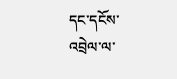དང་དངོས་འབྲེལ་ལ་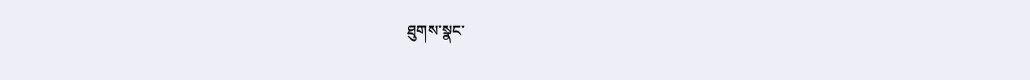ཐུགས་སྣང་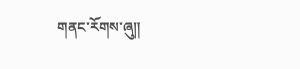གནང་རོགས་ཞུ༎